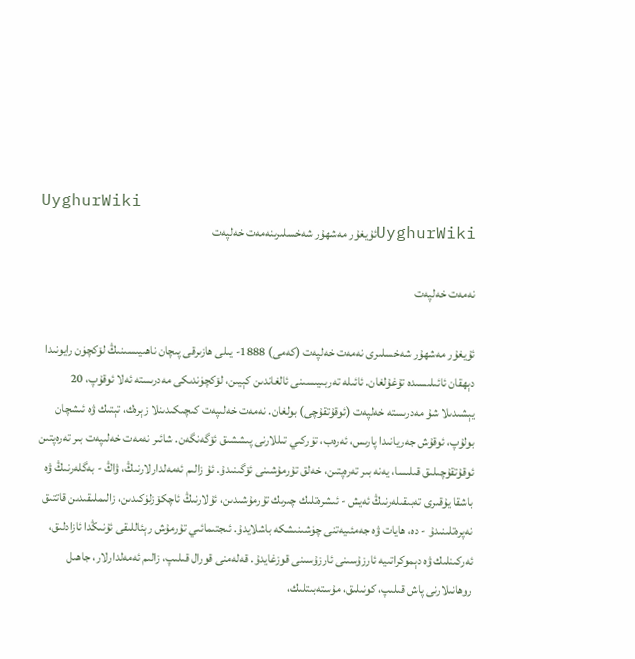UyghurWiki
UyghurWikiئۇيغۇر مەشھۇر شەخسلىرىنەمەت خەلپەت

نەمەت خەلپەت

ئۇيغۇر مەشھۇر شەخسلىرى نەمەت خەلپەت (كەمى) 1888- يىلى ھازىرقى پىچان ناھىيىسىنىڭ لۆكچۈن رايونىدا دېھقان ئائىلىسىدە تۇغۇلغان. ئائىلە تەربىيىسىنى ئالغاندىن كېيىن، لۆكچۈندىكى مەدرىستە ئەلا ئوقۇپ، 20 يېشىدىلا شۇ مەدرىستە خەلپەت (ئوقۇتقۇچى) بولغان. نەمەت خەلىپەت كىچىكىدىنلا زېرەك، تېتىك ۋە ئىشچان بولۇپ، ئوقۇش جەريانىدا پارىس، ئەرەب، تۈركىي تىللارنى پىششىق ئۆگەنگەن. شائىر نەمەت خەلىپەت بىر تەرەپتىن ئوقۇتقۇچىلىق قىلىسا، يەنە بىر تەرەپتىن، خەلق تۇرمۇشىنى ئۆگىنىدۇ. ئۇ زالىم ئەمەلدارلارنىڭ، ۋاڭ - بەگلەرنىڭ ۋە باشقا يۇقىرى تەبىقىلەرنىڭ ئەيش - ئىشرەتلىك چىرىك تۇرمۇشىدىن، ئۇلارنىڭ ئاچكۆزلۈكىدىن، زالىملىقىدىن قاتتىق نەپرەتلىنىدۇ - دە، ھايات ۋە جەمئىيەتنى چۈشىنىشكە باشلايدۇ. ئىجتىمائىي تۇرمۇش رېئاللىقى ئۇنىڭدا ئازادلىق، ئەركىنلىك ۋە دېموكراتىيە ئارزۇسىنى ئارزۇسىنى قوزغايدۇ. قەلەمنى قورال قىلىپ، زالىم ئەمەلدارلار، جاھىل روھانىلارنى پاش قىلىپ، كونىلىق، مۇستەبىتلىك،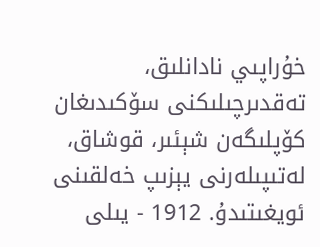خۇراپىي نادانلىق، تەقدىرچىلىكنى سۆكىدىغان كۆپلىگەن شېئىر، قوشاق، لەتىپىلەرنى يېزىپ خەلقىنى ئويغىتىدۇ. 1912 - يىلى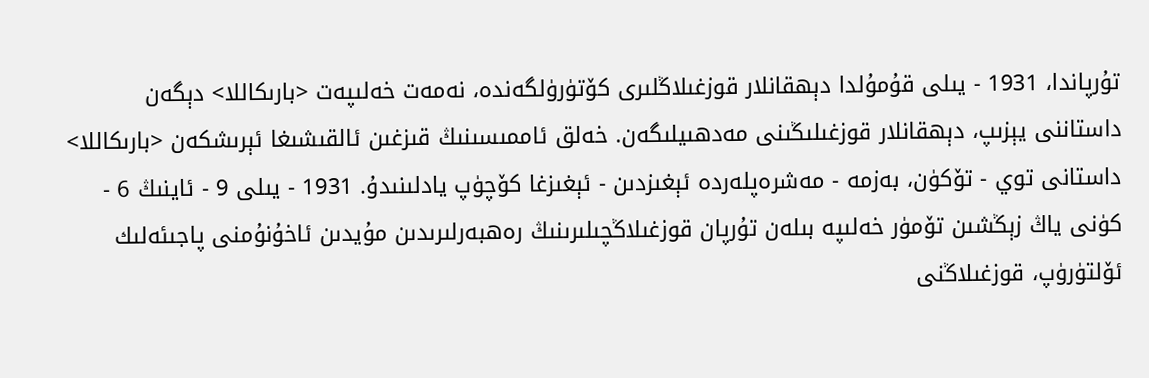تۇرپاندا، 1931 - يىلى قۇمۇلدا دېھقانلار قوزغىلاڭلىرى كۆتۈرۈلگەندە، نەمەت خەلىپەت <بارىكاللا> دېگەن داستاننى يېزىپ، دېھقانلار قوزغىلىڭىنى مەدھىيلىگەن. خەلق ئاممىسىنىڭ قىزغىن ئالقىشىغا ئېرىشكەن <بارىكاللا> داستانى توي - تۆكۈن، بەزمە - مەشرەپلەردە ئېغىزدىن - ئېغىزغا كۆچۈپ يادلىنىدۇ. 1931 - يىلى 9 - ئاينىڭ 6 - كۈنى ياڭ زېڭشىن تۆمۈر خەلىپە بىلەن تۇرپان قوزغىلاڭچىلىرىنىڭ رەھبەرلىرىدىن مۇيدىن ئاخۇنۇمنى پاجىئەلىك ئۆلتۈرۈپ، قوزغىلاڭنى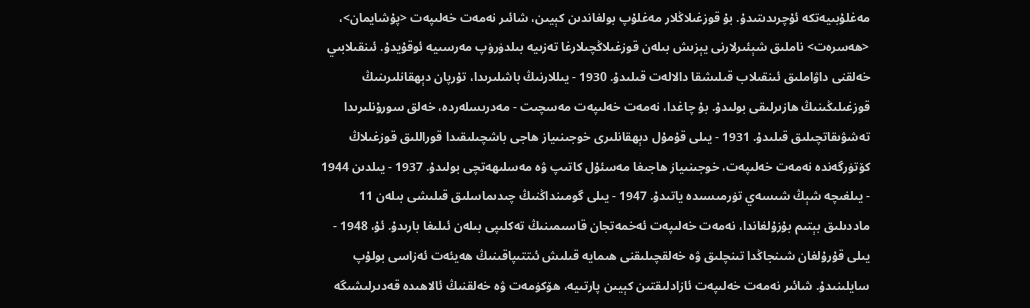مەغلۇبىيەتكە ئۇچرىدىتىدۇ. بۇ قوزغىلاڭلار مەغلۇپ بولغاندىن كېيىن، شائىر نەمەت خەلىپەت <پۇشايمان>، <ھەسرەت> ناملىق شېئىرلارنى يېزىش بىلەن قوزغىلاڭچىلارغا تەزىيە بىلدۈرۈپ مەرسىيە ئوقۇيدۇ. ئىنقىلابىي خەلقنى داۋاملىق ئىنقىلاب قىلىشقا دالالەت قىلىدۇ. 1930 - يىللارنىڭ باشلىرىدا، تۇرپان دېھقانلىرىنىڭ قوزغىلىڭىنىڭ ھازىرلىقى بولىدۇ. بۇ چاغدا، نەمەت خەلىپەت مەسچىت - مەدرىسلەردە، خەلق سورۇنلىرىدا تەشۋىقاتچىلىق قىلىدۇ. 1931 - يىلى قۇمۇل دېھقانلىرى خوجىنىياز ھاجى باشچىلىقىدا قوراللىق قوزغىلاڭ كۆتۈرگەندە نەمەت خەلىپەت، خوجىنىياز ھاجىغا مەسئۇل كاتىپ ۋە مەسلىھەتچى بولىدۇ. 1937 - يىلدىن 1944 - يىلغىچە شېڭ شىسەي تۈرمىسىدە ياتىدۇ. 1947 - يىلى گومىنداڭنىڭ چىدىماسلىق قىلىشى بىلەن 11 ماددىلىق بېتىم بۇزۇلغاندا، نەمەت خەلىپەت ئەخمەتجان قاسىمىنىڭ تەكلىپى بىلەن ئىلىغا بارىدۇ. ئۇ، 1948 - يىلى قۇرۇلغان شىنجاڭدا تىنچلىق ۋە خەلقچىلىقنى ھىمايە قىلىش ئىتتىپاقىنىڭ ھەيئەت ئەزاسى بولۇپ سايلىنىدۇ. شائىر نەمەت خەلىپەت ئازادلىقتىن كېيىن پارتىيە، ھۆكۈمەت ۋە خەلقنىڭ ئالاھىدە قەدىرلىشىگە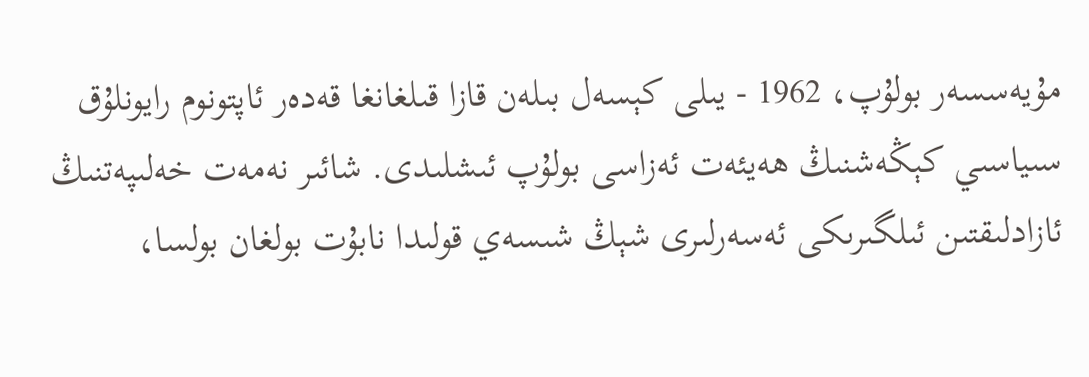مۇيەسسەر بولۇپ، 1962 - يىلى كېسەل بىلەن قازا قىلغانغا قەدەر ئاپتونوم رايونلۇق سىياسىي كېڭەشنىڭ ھەيئەت ئەزاسى بولۇپ ئىشلىدى. شائىر نەمەت خەلىپەتنىڭ ئازادلىقتىن ئىلگىرىكى ئەسەرلىرى شېڭ شىسەي قولىدا نابۇت بولغان بولسا،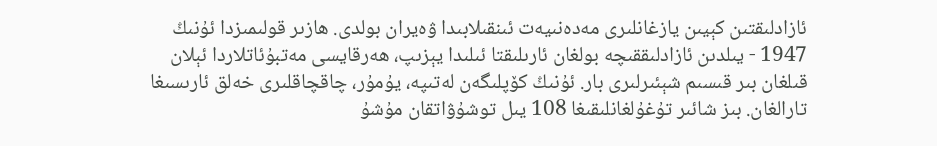ئازادلىقتىن كېيىن يازغانلىرى مەدەنىيەت ئىنقىلابىدا ۋەيران بولدى. ھازىر قولىمىزدا ئۇنىڭ 1947 - يىلدىن ئازادلىققىچە بولغان ئارىلىقتا ئىلىدا يېزىپ، ھەرقايسى مەتبۇئاتلاردا ئېلان قىلغان بىر قىسىم شېئىرلىرى بار. ئۇنىڭ كۆپلىگەن لەتىپە، يۇمۇر، چاقچاقلىرى خەلق ئارىسىغا تارالغان. بىز شائىر تۇغۇلغانلىقىغا 108 يىل توشۇۋاتقان مۇشۇ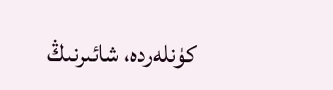كۈنلەردە، شائىرنىڭ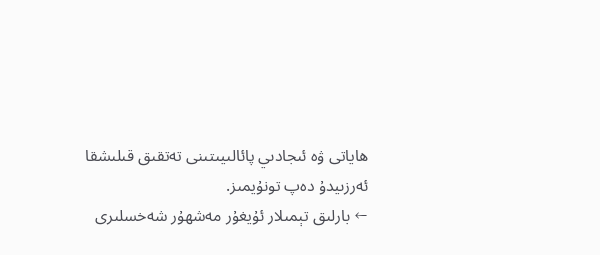ھاياتى ۋە ئىجادىي پائالىيىتىنى تەتقىق قىلىشقا ئەرزىيدۇ دەپ تونۇيمىز.
← بارلىق تېمىلار ئۇيغۇر مەشھۇر شەخسلىرى